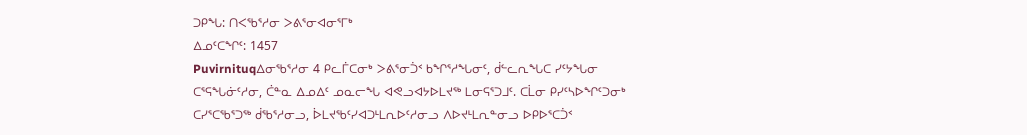ᑐᑭᖓ: ᑎᐸᖃᕐᓱᓂ ᐳᕕᕐᓂᐊᓂᕐᒥᒃ
ᐃᓄᑦᑕᖏᑦ: 1457
Puvirnituqᐃᓂᖃᕐᓱᓂ 4 ᑭᓚᒦᑕᓂᒃ ᐳᕕᕐᓂᑑᑉ ᑲᖏᕐᓱᖓᓂᑦ, ᑰᓪᓚᕆᖓᑕ ᓯᑦᔭᖓᓂ ᑕᕐᕋᖓᓃᑦᓱᓂ, ᑖᓐᓇ ᐃᓄᐃᑦ ᓄᓇᓕᖓ ᐊᕙᓗᐊᔭᐅᒪᔪᖅ ᒪᓂᕋᕐᑐᒧᑦ. ᑕᒫᓂ ᑭᓯᑦᓴᐅᖏᑦᑐᓂᒃ ᑕᓯᕐᑕᖃᕐᑐᖅ ᑰᖃᕐᓱᓂᓗ, ᐆᒪᔪᖃᑦᓯᐊᑐᒻᒪᕆᐅᑦᓱᓂᓗ ᐱᐅᔪᒻᒪᕆᓐᓂᓗ ᐅᑭᐅᕐᑕᑑᑉ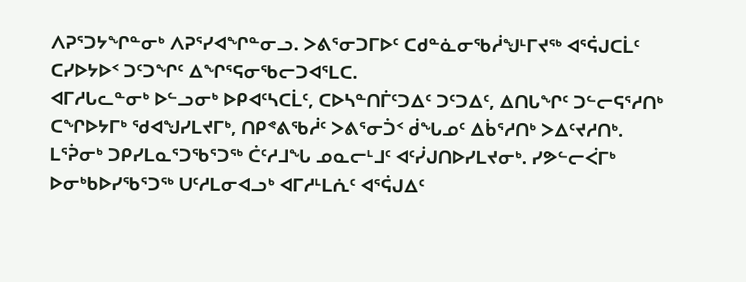ᐱᕈᕐᑐᔭᖏᓐᓂᒃ ᐱᕈᕐᓯᐊᖏᓐᓂᓗ. ᐳᕕᕐᓂᑐᒥᐅᑦ ᑕᑯᓐᓈᓂᖃᓲᖑᒻᒥᔪᖅ ᐊᕐᕌᒍᑕᒫᑦ ᑕᓯᐅᔭᐅᑉ ᑐᑦᑐᖏᑦ ᐃᖏᕐᕋᓂᖃᓕᑐᐊᕐᒪᑕ.
ᐊᒥᓱᒐᓚᓐᓂᒃ ᐅᓪᓗᓂᒃ ᐅᑭᐊᑦᓴᑕᒫᑦ, ᑕᐅᓴᓐᑎᒦᑦᑐᐃᑦ ᑐᑦᑐᐃᑦ, ᐃᑎᒐᖏᑦ ᑐᓪᓕᕋᕐᓱᑎᒃ ᑕᖏᐅᔭᒥᒃ ᖁᐊᖑᓯᒪᔪᒥᒃ, ᑎᑭᕝᕕᖃᓲᑦ ᐳᕕᕐᓂᑑᑉ ᑰᖓᓄᑦ ᐃᑳᕐᓱᑎᒃ ᐳᐃᑦᔪᓱᑎᒃ.
ᒪᕐᕉᓂᒃ ᑐᑭᓯᒪᓇᕐᑐᖃᕐᑐᖅ ᑖᑦᓱᒧᖓ ᓄᓇᓕᒻᒧᑦ ᐊᑦᓰᒍᑎᐅᓯᒪᔪᓂᒃ. ᓯᕗᓪᓕᐹᒥᒃ ᐅᓂᒃᑲᐅᓯᖃᕐᑐᖅ ᑌᑦᓱᒪᓂᐊᓗᒃ ᐊᒥᓱᒻᒪᕇᑦ ᐊᕐᕌᒍᐃᑦ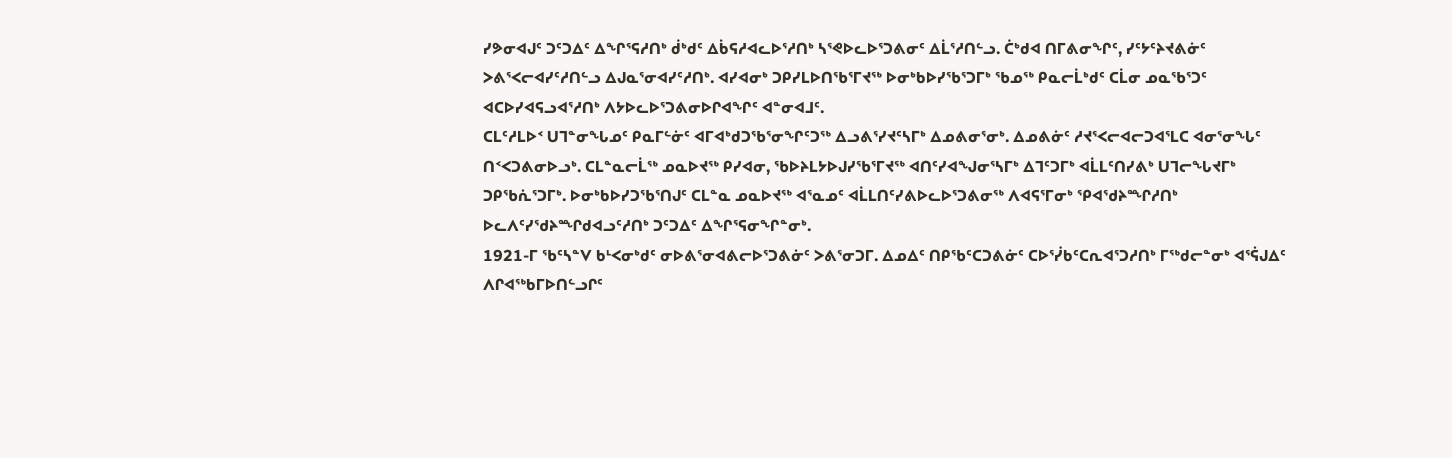ᓯᕗᓂᐊᒍᑦ ᑐᑦᑐᐃᑦ ᐃᖏᕐᕋᓱᑎᒃ ᑰᒃᑯᑦ ᐃᑳᕋᓱᐊᓚᐅᕐᓱᑎᒃ ᓴᕐᕙᐅᓚᐅᕐᑐᕕᓂᑦ ᐃᒫᕐᓱᑎᓪᓗ. ᑖᒃᑯᐊ ᑎᒥᕕᓂᖏᑦ, ᓯᑦᔭᑦᔨᔪᕕᓃᑦ ᐳᕕᕐᐸᓕᐊᓯᑦᓱᑎᓪᓗ ᐃᒍᓇᕐᓂᐊᓯᑦᓱᑎᒃ. ᐊᓯᐊᓂᒃ ᑐᑭᓯᒪᐅᑎᖃᕐᒥᔪᖅ ᐅᓂᒃᑲᐅᓯᖃᕐᑐᒥᒃ ᖃᓄᖅ ᑭᓇᓕᒫᒃᑯᑦ ᑕᒫᓂ ᓄᓇᖃᕐᑐᑦ ᐊᑕᐅᓯᐊᕋᓗᐊᕐᓱᑎᒃ ᐱᔭᐅᓚᐅᕐᑐᕕᓂᐅᒋᐊᖏᑦ ᐊᓐᓂᐊᒧᑦ.
ᑕᒪᑦᓱᒪᐅᑉ ᑌᒣᓐᓂᖓᓄᑦ ᑭᓇᒥᓪᓃᑦ ᐊᒥᐊᒃᑯᑐᖃᕐᓂᖏᑦᑐᖅ ᐃᓗᕕᕐᓯᔪᑦᓴᒥᒃ ᐃᓄᕕᓂᕐᓂᒃ. ᐃᓄᕕᓃᑦ ᓱᔪᕐᐸᓕᐊᓕᑐᐊᕐᒪᑕ ᐊᓂᕐᓂᖓᑦ ᑎᑉᐸᑐᕕᓂᐅᓗᒃ. ᑕᒪᓐᓇᓕᒫᖅ ᓄᓇᐅᔪᖅ ᑭᓯᐊᓂ, ᖃᐅᔨᒪᔭᐅᒍᓯᖃᕐᒥᔪᖅ ᐊᑎᑦᓯᐊᖑᓂᕐᓴᒥᒃ ᐃᒣᑦᑐᒥᒃ ᐊᒫᒪᑦᑎᓯᕕᒃ ᑌᒣᓕᖓᔪᒥᒃ ᑐᑭᖃᕇᕐᑐᒥᒃ. ᐅᓂᒃᑲᐅᓯᑐᖃᕐᑎᒍᑦ ᑕᒪᓐᓇ ᓄᓇᐅᔪᖅ ᐊᕐᓇᓄᑦ ᐊᒫᒪᑎᑦᓯᕕᐅᓚᐅᕐᑐᕕᓂᖅ ᐱᐊᕋᕐᒥᓂᒃ ᕿᐊᖁᔨᙱᓱᑎᒃ ᐅᓚᐱᑦᓯᖁᔨᙱᑯᐊᓗᑦᓱᑎᒃ ᑐᑦᑐᐃᑦ ᐃᖏᕐᕋᓂᖏᓐᓂᒃ.
1921-ᒥ ᖃᑦᓴᓐᐯ ᑲᒻᐸᓂᒃᑯᑦ ᓂᐅᕕᕐᓂᐊᕕᓕᐅᕐᑐᕕᓃᑦ ᐳᕕᕐᓂᑐᒥ. ᐃᓄᐃᑦ ᑎᑭᖃᑦᑕᑐᕕᓃᑦ ᑕᐅᕐᓰᑲᑦᑕᕆᐊᕐᑐᓱᑎᒃ ᒥᖅᑯᓕᓐᓂᒃ ᐊᕐᕌᒍᐃᑦ ᐱᒋᐊᖅᑲᒥᐅᑎᓪᓗᒋᑦ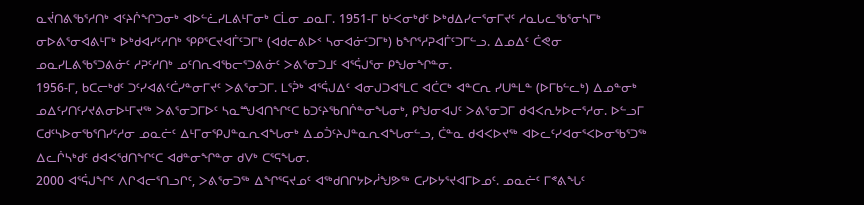ᓇᔫᑎᕕᖃᕐᓱᑎᒃ ᐊᑦᔨᒌᖏᑐᓂᒃ ᐊᐅᓪᓛᓯᒪᕕᒻᒥᓂᒃ ᑕᒫᓂ ᓄᓇᒥ. 1951-ᒥ ᑲᒻᐸᓂᒃᑯᑦ ᐅᒃᑯᐃᓯᓕᕐᓂᒥᔪᑦ ᓱᓇᒐᓚᖃᕐᓂᓴᒥᒃ ᓂᐅᕕᕐᓂᐊᕕᒻᒥᒃ ᐅᒃᑯᐊᓯᑦᓱᑎᒃ ᕿᑭᕐᑕᔪᐊᒦᑦᑐᒥᒃ (ᐊᑯᓕᕕᐅᑉ ᓴᓂᐊᓃᑦᑐᒥᒃ) ᑲᖏᕐᓱᕈᐊᒦᑦᑐᒥᓪᓗ. ᐃᓄᐃᑦ ᑖᕙᓂ ᓄᓇᓯᒪᕕᖃᕐᑐᕕᓃᑦ ᓱᕈᑦᓱᑎᒃ ᓄᑦᑎᕆᐊᖃᓕᕐᑐᕕᓃᑦ ᐳᕕᕐᓂᑐᒧᑦ ᐊᕐᕌᒍᕐᓂ ᑭᖑᓂᖏᓐᓂ.
1956-ᒥ, ᑲᑕᓕᒃᑯᑦ ᑐᑦᓯᐊᕕᑦᑖᓯᓐᓂᒥᔪᑦ ᐳᕕᕐᓂᑐᒥ. ᒪᕐᕉᒃ ᐊᕐᕌᒍᐃᑦ ᐊᓂᒍᑐᐊᕐᒪᑕ ᐊᑖᑕᒃ ᐊᓐᑕᕆ ᓯᑌᓐᒪᓐ (ᐅᒥᑲᓪᓚᒃ) ᐃᓄᓐᓂᒃ ᓄᐃᑦᓯᑎᑦᓯᔪᕕᓂᐅᒻᒥᔪᖅ ᐳᕕᕐᓂᑐᒥᐅᑦ ᓴᓇᙳᐊᑎᖏᑦᑕ ᑲᑐᑦᔨᖃᑎᒌᓐᓂᖓᓂᒃ, ᑭᖑᓂᐊᒍᑦ ᐳᕕᕐᓂᑐᒥ ᑯᐊᐸᕆᔭᐅᓕᕐᓱᓂ. ᐅᓪᓗᒥ ᑕᑯᑦᓴᐅᓂᖃᕐᑎᓯᑦᓱᓂ ᓄᓇᓖᑦ ᐃᒻᒥᓂᕿᒍᓐᓇᕆᐊᖓᓂᒃ ᐃᓄᑑᑦᔨᒍᓐᓇᕆᐊᖓᓂᓪᓗ, ᑖᓐᓇ ᑯᐊᐸᐅᔪᖅ ᐊᐅᓚᑦᓯᐊᓂᕐᐸᐅᓂᖃᕐᑐᖅ ᐃᓚᒌᓴᒃᑯᑦ ᑯᐊᐸᖁᑎᖏᑦᑕ ᐊᑯᓐᓂᖏᓐᓂ ᑯᐯᒃ ᑕᕐᕋᖓᓂ.
2000 ᐊᕐᕌᒍᖏᑦ ᐱᒋᐊᓕᕐᑎᓗᒋᑦ, ᐳᕕᕐᓂᑐᖅ ᐃᖏᕐᕋᔪᓄᑦ ᐊᖅᑯᑎᒋᔭᐅᓲᖑᕗᖅ ᑕᓯᐅᔭᕐᔪᐊᒥᐅᓄᑦ. ᓄᓇᓖᑦ ᒥᕝᕕᖓᑦ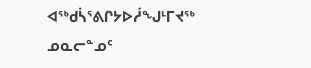ᐊᖅᑯᓵᕐᕕᒋᔭᐅᓲᖑᒻᒥᔪᖅ ᓄᓇᓕᓐᓄᑦ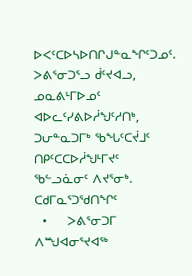ᐅᐸᑦᑕᐅᓴᐅᑎᒋᒍᓐᓇᖏᑦᑐᓄᑦ. ᐳᕕᕐᓂᑐᕐᓗ ᑰᑦᔪᐊᓗ, ᓄᓇᕕᒻᒥᐅᓄᑦ ᐊᐅᓚᑦᓯᕕᐅᓲᖑᑦᓱᑎᒃ, ᑐᕂᓐᓇᑐᒥᒃ ᖃᖓᑦᑕᔫᒧᑦ ᑎᑭᑦᑕᑕᐅᓲᖑᒻᒥᔪᑦ ᖃᓪᓗᓈᓂᑦ ᐱᔪᕐᓂᒃ.
ᑕᑯᒥᓇᕐᑐᖁᑎᖏᑦ
  •     ᐳᕕᕐᓂᑐᒥ ᐱᙳᐊᓂᕐᔪᐊᖅ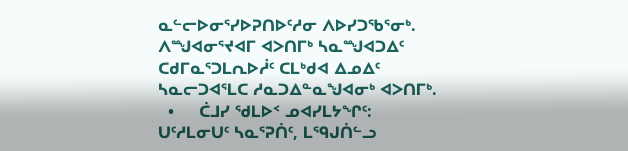ᓇᓪᓕᐅᓂᕐᓯᐅᕈᑎᐅᑦᓱᓂ ᐱᐅᓯᑐᖃᕐᓂᒃ. ᐱᙳᐊᓂᕐᔪᐊᒥ ᐊᐳᑎᒥᒃ ᓴᓇᙳᐊᑐᐃᑦ ᑕᑯᒥᓇᕐᑐᒪᕆᐅᓲᑦ ᑕᒪᒃᑯᐊ ᐃᓄᐃᑦ ᓴᓇᓕᑐᐊᕐᒪᑕ ᓱᓇᑐᐃᓐᓇᖑᐊᓂᒃ ᐊᐳᑎᒥᒃ.
  •     ᑖᒧᓯ ᖁᒪᐅᑉ ᓄᐊᓯᒪᔭᖏᑦ: ᑌᑦᓱᒪᓂᑌᑦ ᓴᓇᕐᕈᑏᑦ, ᒪᙯᒍᑏᓪᓗ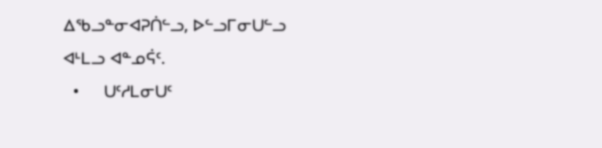ᐃᖃᓗᓐᓂᐊᕈᑏᓪᓗ, ᐅᓪᓗᒥᓂᑌᓪᓗ ᐊᒻᒪᓗ ᐊᓐᓄᕌᑦ.
  •     ᑌᑦᓱᒪᓂᑌᑦ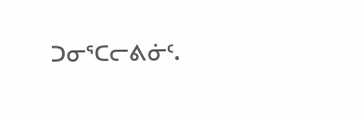ᑐᓂᕐᑕᓕᕕᓃᑦ.